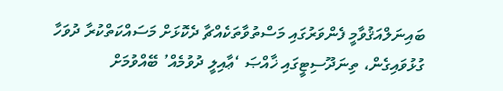ބައިނަލްއަޤުވާމީ ފެންވަރުގައި މަސްތުވާތަކެއްޗާ ދެކޮޅަށް މަސައްކަތްކުރާ ދުވަހާ ގުޅުވައިގެން، ތިނަދޫސިޓީގައި ޚާއްޞަ ‘ޢާއިލީ ދުވުމެއް’ ބޭއްވުމަށް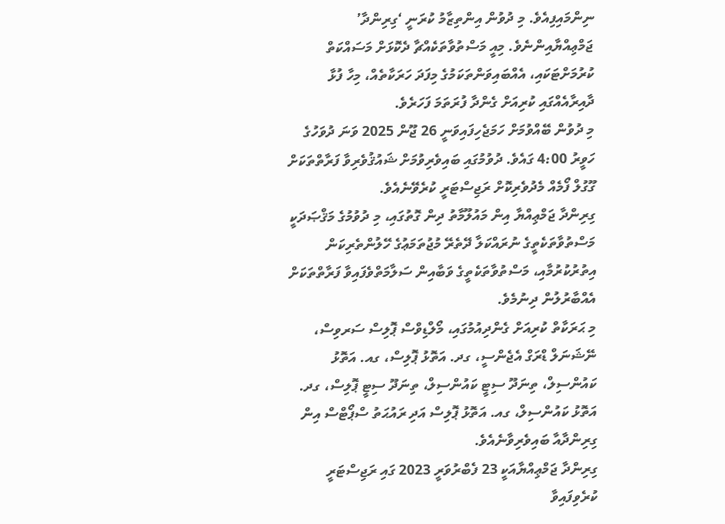ނިންމައިފިއެވެ. މި ދުވުން އިންތިޒާމު ކުރަނީ ‘ގިރިންދާ’ ޖަމްޢިއްޔާއިންނެވެ. މިއީ މަސްތުވާތަކެއްޗާ ދެކޮޅަށް މަސައްކަތް ކުރުމަށްޓަކައި، އެއްބައިވަންތަކަމުގެ މިފަދަ ހަރަކާތެއް، މިހާ ފުޅާ ދާއިރާއެއްގައި ކުރިއަށް ގެންދާ ފުރަތަމަ ފަހަރެވެ.
މި ދުވުން ބޭއްވުމަށް ހަމަޖެހިފައިވަނީ 26 ޖޫން 2025 ވަނަ ދުވަހުގެ ހަވީރު 4:00 ގައެވެ. ދުވުމުގައި ބައިވެރިވުމަށް ޝައުޤުވެރިވާ ފަރާތްތަކަށް ގޫގުލް ފޯމެއް މެދުވެރިކޮށް ރަޖިސްޓަރީ ކުރެވޭނެއެވެ.
ގިރިންދާ ޖަމްޢިއްޔާ އިން މައުލޫމާތު ދިން ގޮތުގައި، މި ދުވުމުގެ މަޤްޞަދަކީ މަސްތުވާތަކެތީގެ ނުރައްކަލާ ދޭތެރޭ މުޖުތަމަޢުގެ ހޭލުންތެރިކަން އިތުރުކުރުމާއި، މަސްތުވާތަކެތީގެ ވަބާއިން ސަލާމަތްވެފައިވާ ފަރާތްތަކަށް އެއްބާރުލުން ދިނުމެވެ.
މި ޙަރަކާތް ކުރިއަށް ގެންދިއުމުގައި، މޯލްޑިވްސް ޕޮލިސް ސަރވިސް، ނޭޝަނަލް ޑްރަގް އެޖެންސީ، ގދ. އަތޮޅު ޕޮލިސް، ގއ. އަތޮޅު ކައުންސިލް، ތިނަދޫ ސިޓީ ކައުންސިލް، ތިނަދޫ ސިޓީ ޕޮލިސް، ގދ. އަތޮޅު ކައުންސިލް، ގއ. އަތޮޅު ޕޮލިސް އަދި ރައުޙަތު ސްޕޯޓްސް އިން ގިރިންދާއާ ބައިވެރިވާނެއެވެ.
ގިރިންދާ ޖަމްޢިއްޔާއަކީ 23 ފެބްރުވަރީ 2023 ގައި ރަޖިސްޓަރީ ކުރެވިފައިވާ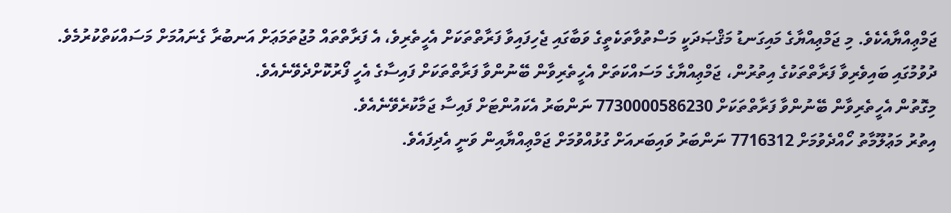ޖަމްޢިއްޔާއެކެވެ. މި ޖަމްޢިއްޔާގެ މައިގަނޑު މަޤްޞަދަކީ މަސްތުވާތަކެތީގެ ވަބާގައި ޖެހިފައިވާ ފަރާތްތަކަށް އެހީތެރިވެ، އެ ފަރާތްތައް މުޖުތަމަޢަށް އަނބުރާ ގެނައުމަށް މަސައްކަތްކުރުމެވެ.
ދުވުމުގައި ބައިވެރިވާ ފަރާތްތަކުގެ އިތުރުން، ޖަމްޢިއްޔާގެ މަސައްކަތަށް އެހީތެރިވާން ބޭނުންވާ ފަރާތްތަކަށް ފައިސާގެ އެހީ ފޯރުކޮށްދެވޭނެއެވެ.
މިގޮތުން އެހީތެރިވާން ބޭނުންވާ ފަރާތްތަކަށް 7730000586230 ނަންބަރު އެކައުންޓަށް ފައިސާ ޖަމާކުރެވޭނެއެވެ.
އިތުރު މަޢުލޫމާތު ހޯއްދެވުމަށް 7716312 ނަންބަރު ވައިބަރއަށް ގުޅުއްވުމަށް ޖަމްޢިއްޔާއިން ވަނީ އެދިފައެވެ.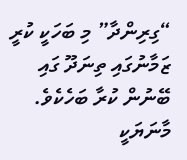“ގިރިންދާ” މި ބަހަކީ ކުރީ ޒަމާނުގައި ތިނަދޫ ގައި ބޭނުން ކުރާ ބަހެކެވެ. މާނަޔަކީ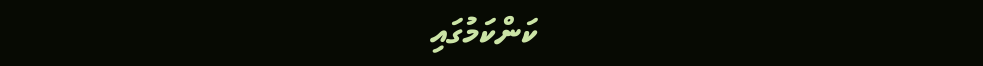ކަންކަމުގައި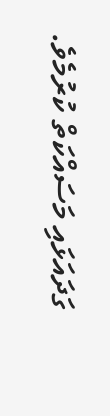ގަދައަޅައި މަސައްކަތް ކުރުމެވެ.